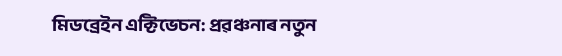মিডব্ৰেইন এক্টিভেচন: প্ৰৱঞ্চনাৰ নতুন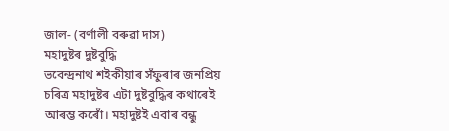জাল- (বৰ্ণালী বৰুৱা দাস)
মহাদুষ্টৰ দুষ্টবুদ্ধি
ভবেন্দ্ৰনাথ শইকীয়াৰ সঁফুৰাৰ জনপ্ৰিয় চৰিত্ৰ মহাদুষ্টৰ এটা দুষ্টবুদ্ধিৰ কথাৰেই আৰম্ভ কৰোঁ। মহাদুষ্টই এবাৰ বন্ধু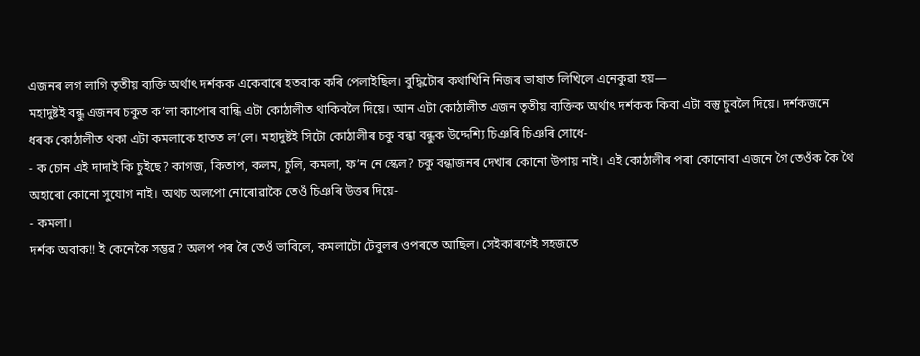এজনৰ লগ লাগি তৃতীয় ব্যক্তি অৰ্থাৎ দৰ্শকক একেবাৰে হতবাক কৰি পেলাইছিল। বুদ্ধিটোৰ কথাখিনি নিজৰ ভাষাত লিখিলে এনেকুৱা হয়—
মহাদুষ্টই বন্ধু এজনৰ চকুত ক’লা কাপোৰ বান্ধি এটা কোঠালীত থাকিবলৈ দিয়ে। আন এটা কোঠালীত এজন তৃতীয় ব্যক্তিক অৰ্থাৎ দৰ্শকক কিবা এটা বস্তু চুবলৈ দিয়ে। দৰ্শকজনে ধৰক কোঠালীত থকা এটা কমলাকে হাতত ল’লে। মহাদুষ্টই সিটো কোঠালীৰ চকু বন্ধা বন্ধুক উদ্দেশ্যি চিঞৰি চিঞৰি সোধে-
- ক চোন এই দাদাই কি চুইছে? কাগজ, কিতাপ, কলম, চুলি, কমলা, ফ’ন নে স্কেল? চকু বন্ধাজনৰ দেখাৰ কোনো উপায় নাই। এই কোঠালীৰ পৰা কোনোবা এজনে গৈ তেওঁক কৈ থৈ অহাৰো কোনো সুযোগ নাই। অথচ অলপো নোৰোৱাকৈ তেওঁ চিঞৰি উত্তৰ দিয়ে-
- কমলা।
দৰ্শক অবাক!! ই কেনেকৈ সম্ভৱ? অলপ পৰ ৰৈ তেওঁ ভাবিলে, কমলাটো টেবুলৰ ওপৰতে আছিল। সেইকাৰণেই সহজতে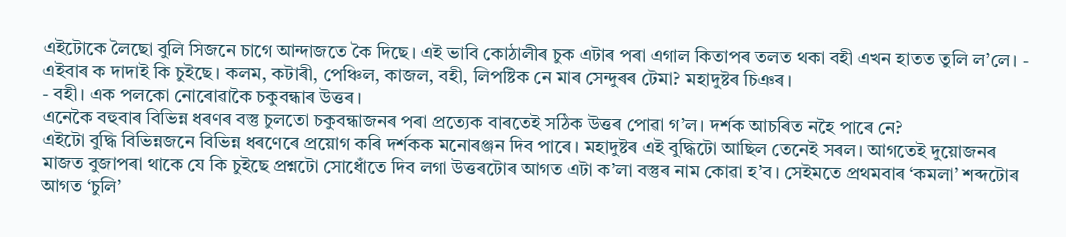এইটোকে লৈছো বুলি সিজনে চাগে আন্দাজতে কৈ দিছে। এই ভাবি কোঠালীৰ চুক এটাৰ পৰা এগাল কিতাপৰ তলত থকা বহী এখন হাতত তুলি ল’লে। - এইবাৰ ক দাদাই কি চুইছে। কলম, কটাৰী, পেঞ্চিল, কাজল, বহী, লিপষ্টিক নে মাৰ সেন্দুৰৰ টেমা? মহাদুষ্টৰ চিঞৰ।
- বহী। এক পলকো নোৰোৱাকৈ চকুবন্ধাৰ উত্তৰ।
এনেকৈ বহুবাৰ বিভিন্ন ধৰণৰ বস্তু চুলতো চকুবন্ধাজনৰ পৰা প্ৰত্যেক বাৰতেই সঠিক উত্তৰ পোৱা গ’ল। দৰ্শক আচৰিত নহৈ পাৰে নে?
এইটো বুদ্ধি বিভিন্নজনে বিভিন্ন ধৰণেৰে প্ৰয়োগ কৰি দৰ্শকক মনোৰঞ্জন দিব পাৰে। মহাদুষ্টৰ এই বুদ্ধিটো আছিল তেনেই সৰল। আগতেই দুয়োজনৰ মাজত বুজাপৰা থাকে যে কি চুইছে প্ৰশ্নটো সোধোঁতে দিব লগা উত্তৰটোৰ আগত এটা ক’লা বস্তুৰ নাম কোৱা হ’ব। সেইমতে প্ৰথমবাৰ ‘কমলা’ শব্দটোৰ আগত ‘চুলি’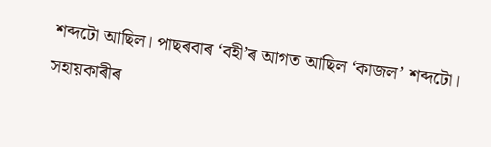শব্দটো আছিল। পাছৰবাৰ ‘বহী’ৰ আগত আছিল ‘কাজল’ শব্দটো।
সহায়কাৰীৰ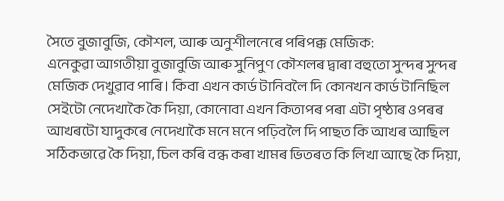সৈতে বুজাবুজি, কৌশল, আৰু অনুশীলনেৰে পৰিপক্ক মেজিক:
এনেকুৱা আগতীয়া বুজাবুজি আৰু সুনিপুণ কৌশলৰ দ্বাৰা বহুতো সুন্দৰ সুন্দৰ মেজিক দেখুৱাব পাৰি। কিবা এখন কাৰ্ড টানিবলৈ দি কোনখন কাৰ্ড টানিছিল সেইটো নেদেখাকৈ কৈ দিয়া, কোনোবা এখন কিতাপৰ পৰা এটা পৃষ্ঠাৰ ওপৰৰ আখৰটো যাদুকৰে নেদেখাকৈ মনে মনে পঢ়িবলৈ দি পাছত কি আখৰ আছিল সঠিকভাৱে কৈ দিয়া, চিল কৰি বন্ধ কৰা খামৰ ভিতৰত কি লিখা আছে কৈ দিয়া,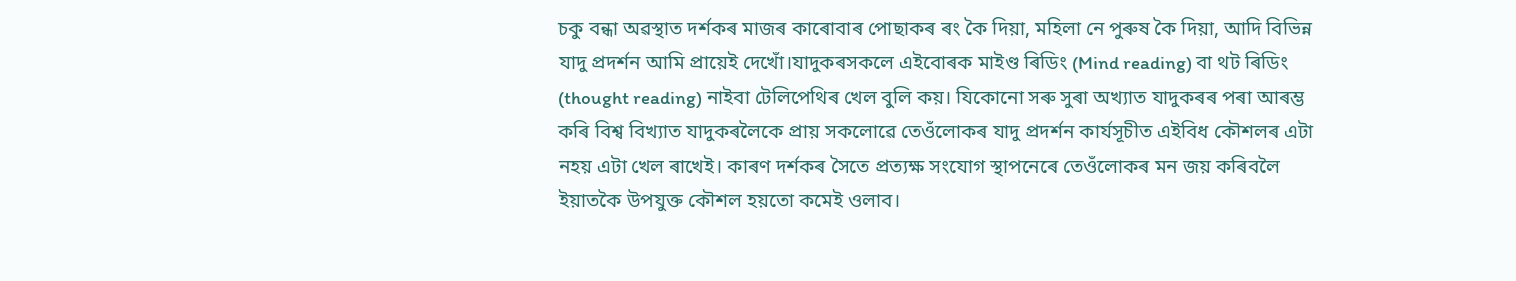চকু বন্ধা অৱস্থাত দৰ্শকৰ মাজৰ কাৰোবাৰ পোছাকৰ ৰং কৈ দিয়া, মহিলা নে পুৰুষ কৈ দিয়া, আদি বিভিন্ন যাদু প্ৰদৰ্শন আমি প্ৰায়েই দেখোঁ।যাদুকৰসকলে এইবোৰক মাইণ্ড ৰিডিং (Mind reading) বা থট ৰিডিং (thought reading) নাইবা টেলিপেথিৰ খেল বুলি কয়। যিকোনো সৰু সুৰা অখ্যাত যাদুকৰৰ পৰা আৰম্ভ কৰি বিশ্ব বিখ্যাত যাদুকৰলৈকে প্ৰায় সকলোৱে তেওঁলোকৰ যাদু প্ৰদৰ্শন কাৰ্যসূচীত এইবিধ কৌশলৰ এটা নহয় এটা খেল ৰাখেই। কাৰণ দৰ্শকৰ সৈতে প্ৰত্যক্ষ সংযোগ স্থাপনেৰে তেওঁলোকৰ মন জয় কৰিবলৈ ইয়াতকৈ উপযুক্ত কৌশল হয়তো কমেই ওলাব।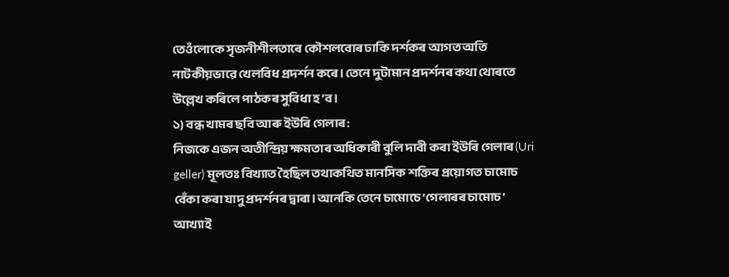তেওঁলোকে সৃজনীশীলতাৰে কৌশলবোৰ ঢাকি দৰ্শকৰ আগত অতি নাটকীয়ভাৱে খেলবিধ প্ৰদৰ্শন কৰে। তেনে দুটামান প্ৰদৰ্শনৰ কথা থোৰতে উল্লেখ কৰিলে পাঠকৰ সুবিধা হ’ব।
১) বন্ধ খামৰ ছবি আৰু ইউৰি গেলাৰ:
নিজকে এজন অতীন্দ্ৰিয় ক্ষমতাৰ অধিকাৰী বুলি দাবী কৰা ইউৰি গেলাৰ (Uri geller) মূলতঃ বিখ্যাত হৈছিল তথাকথিত মানসিক শক্তিৰ প্ৰয়োগত চামোচ বেঁকা কৰা যাদু প্ৰদৰ্শনৰ দ্বাৰা। আনকি তেনে চামোচে ‘গেলাৰৰ চামোচ’ আখ্যাই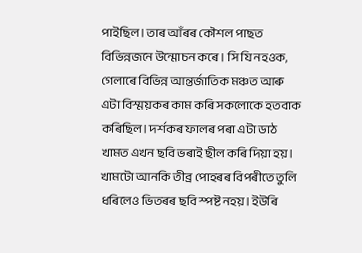পাইছিল। তাৰ আঁৰৰ কৌশল পাছত বিভিন্নজনে উন্মোচন কৰে। সি যি নহওক, গেলাৰে বিভিন্ন আন্তৰ্জাতিক মঞ্চত আৰু এটা বিস্ময়কৰ কাম কৰি সকলোকে হতবাক কৰিছিল। দৰ্শকৰ ফালৰ পৰা এটা ডাঠ খামত এখন ছবি ভৰাই ছীল কৰি দিয়া হয়। খামটো আনকি তীব্ৰ পোহৰৰ বিপৰীতে তুলি ধৰিলেও ভিতৰৰ ছবি স্পষ্ট নহয়। ইউৰি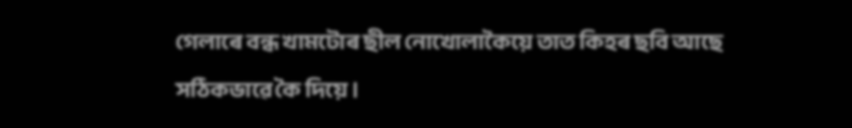গেলাৰে বন্ধ খামটোৰ ছীল নোখোলাকৈয়ে তাত কিহৰ ছবি আছে সঠিকভাৱে কৈ দিয়ে।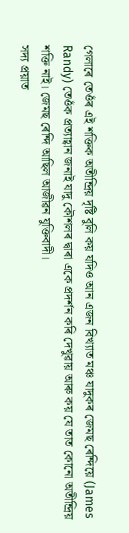গেলাৰে তেওঁৰ এই শক্তিক অতীন্দ্ৰিয় দৃষ্টি বুলি কয় যদিও আন এজন বিখ্যাত মঞ্চ যাদুকৰ জেমছ ৰেন্দিয়ে (James Randy) তেওঁক প্ৰত্যাহ্বান জনাই যাদু কৌশলৰ দ্বাৰা একে প্ৰদৰ্শন কৰি দেখুৱায় আৰু কয় যে তাত কোনো অতীন্দ্ৰিয় শক্তি নাই। জেমছ ৰেন্দি আছিল আজীৱন যুক্তিবাদী।
সদ্য প্ৰয়াত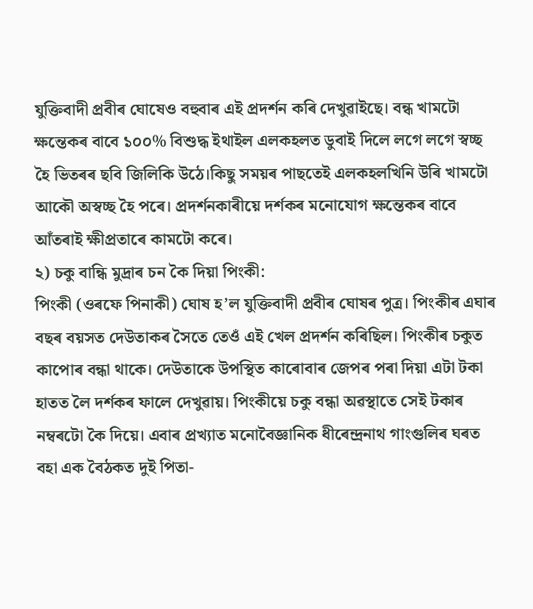যুক্তিবাদী প্ৰবীৰ ঘোষেও বহুবাৰ এই প্ৰদৰ্শন কৰি দেখুৱাইছে। বন্ধ খামটো ক্ষন্তেকৰ বাবে ১০০% বিশুদ্ধ ইথাইল এলকহলত ডুবাই দিলে লগে লগে স্বচ্ছ হৈ ভিতৰৰ ছবি জিলিকি উঠে।কিছু সময়ৰ পাছতেই এলকহলখিনি উৰি খামটো আকৌ অস্বচ্ছ হৈ পৰে। প্ৰদৰ্শনকাৰীয়ে দৰ্শকৰ মনোযোগ ক্ষন্তেকৰ বাবে আঁতৰাই ক্ষীপ্ৰতাৰে কামটো কৰে।
২) চকু বান্ধি মুদ্ৰাৰ চন কৈ দিয়া পিংকী:
পিংকী (ওৰফে পিনাকী) ঘোষ হ’ল যুক্তিবাদী প্ৰবীৰ ঘোষৰ পুত্ৰ। পিংকীৰ এঘাৰ বছৰ বয়সত দেউতাকৰ সৈতে তেওঁ এই খেল প্ৰদৰ্শন কৰিছিল। পিংকীৰ চকুত কাপোৰ বন্ধা থাকে। দেউতাকে উপস্থিত কাৰোবাৰ জেপৰ পৰা দিয়া এটা টকা হাতত লৈ দৰ্শকৰ ফালে দেখুৱায়। পিংকীয়ে চকু বন্ধা অৱস্থাতে সেই টকাৰ নম্বৰটো কৈ দিয়ে। এবাৰ প্ৰখ্যাত মনোবৈজ্ঞানিক ধীৰেন্দ্ৰনাথ গাংগুলিৰ ঘৰত বহা এক বৈঠকত দুই পিতা-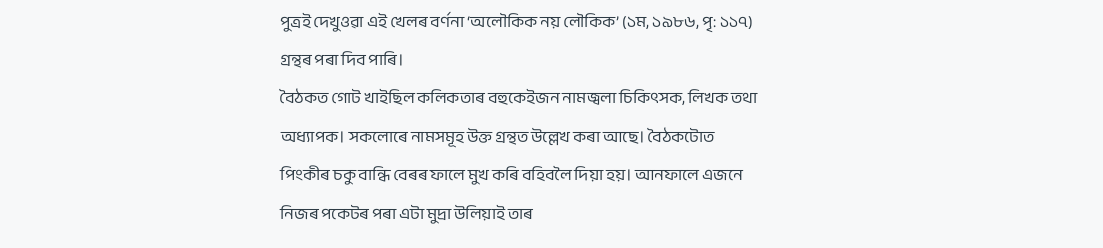পুত্ৰই দেখুওৱা এই খেলৰ বৰ্ণনা ‘অলৌকিক নয় লৌকিক’ (১ম, ১৯৮৬, পৃ: ১১৭) গ্ৰন্থৰ পৰা দিব পাৰি।
বৈঠকত গোট খাইছিল কলিকতাৰ বহুকেইজন নামজ্বলা চিকিৎসক, লিখক তথা অধ্যাপক। সকলোৰে নামসমূহ উক্ত গ্ৰন্থত উল্লেখ কৰা আছে। বৈঠকটোত পিংকীৰ চকু বান্ধি বেৰৰ ফালে মুখ কৰি বহিবলৈ দিয়া হয়। আনফালে এজনে নিজৰ পকেটৰ পৰা এটা মুদ্ৰা উলিয়াই তাৰ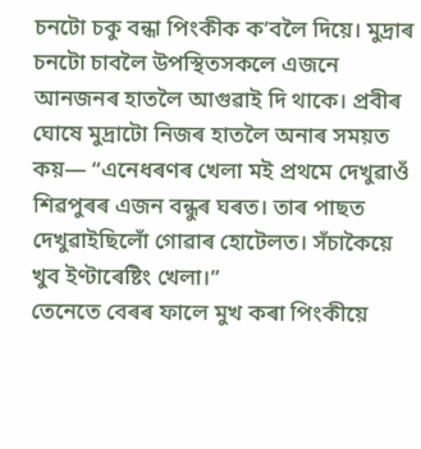চনটো চকু বন্ধা পিংকীক ক’বলৈ দিয়ে। মুদ্ৰাৰ চনটো চাবলৈ উপস্থিতসকলে এজনে আনজনৰ হাতলৈ আগুৱাই দি থাকে। প্ৰবীৰ ঘোষে মুদ্ৰাটো নিজৰ হাতলৈ অনাৰ সময়ত কয়— “এনেধৰণৰ খেলা মই প্ৰথমে দেখুৱাওঁ শিৱপুৰৰ এজন বন্ধুৰ ঘৰত। তাৰ পাছত দেখুৱাইছিলোঁ গোৱাৰ হোটেলত। সঁচাকৈয়ে খুব ইণ্টাৰেষ্টিং খেলা।”
তেনেতে বেৰৰ ফালে মুখ কৰা পিংকীয়ে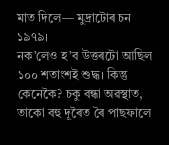মাত দিলে— মুদ্ৰাটোৰ চন ১৯৭৯।
নক’লেও হ’ব উত্তৰটো আছিল ১০০ শতাংশই শুদ্ধ। কিন্তু কেনেকৈ? চকু বন্ধা অৱস্থাত, তাকো বহু দূৰৈত ৰৈ পাছফালে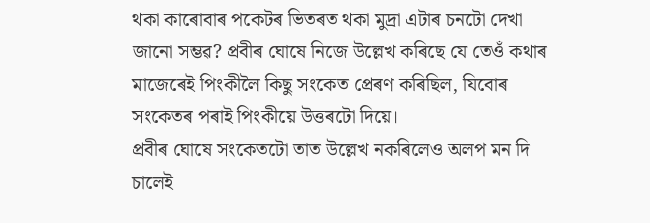থকা কাৰোবাৰ পকেটৰ ভিতৰত থকা মুদ্ৰা এটাৰ চনটো দেখা জানো সম্ভৱ? প্ৰবীৰ ঘোষে নিজে উল্লেখ কৰিছে যে তেওঁ কথাৰ মাজেৰেই পিংকীলৈ কিছু সংকেত প্ৰেৰণ কৰিছিল, যিবোৰ সংকেতৰ পৰাই পিংকীয়ে উত্তৰটো দিয়ে।
প্ৰবীৰ ঘোষে সংকেতটো তাত উল্লেখ নকৰিলেও অলপ মন দি চালেই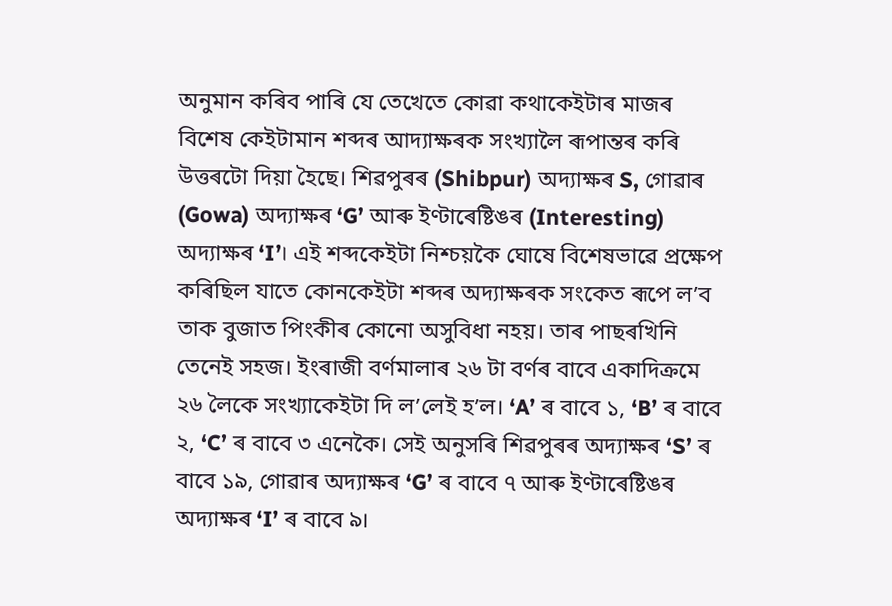অনুমান কৰিব পাৰি যে তেখেতে কোৱা কথাকেইটাৰ মাজৰ বিশেষ কেইটামান শব্দৰ আদ্যাক্ষৰক সংখ্যালৈ ৰূপান্তৰ কৰি উত্তৰটো দিয়া হৈছে। শিৱপুৰৰ (Shibpur) অদ্যাক্ষৰ S, গোৱাৰ (Gowa) অদ্যাক্ষৰ ‘G’ আৰু ইণ্টাৰেষ্টিঙৰ (Interesting) অদ্যাক্ষৰ ‘I’। এই শব্দকেইটা নিশ্চয়কৈ ঘোষে বিশেষভাৱে প্ৰক্ষেপ কৰিছিল যাতে কোনকেইটা শব্দৰ অদ্যাক্ষৰক সংকেত ৰূপে ল’ব তাক বুজাত পিংকীৰ কোনো অসুবিধা নহয়। তাৰ পাছৰখিনি তেনেই সহজ। ইংৰাজী বৰ্ণমালাৰ ২৬ টা বৰ্ণৰ বাবে একাদিক্ৰমে ২৬ লৈকে সংখ্যাকেইটা দি ল’লেই হ’ল। ‘A’ ৰ বাবে ১, ‘B’ ৰ বাবে ২, ‘C’ ৰ বাবে ৩ এনেকৈ। সেই অনুসৰি শিৱপুৰৰ অদ্যাক্ষৰ ‘S’ ৰ বাবে ১৯, গোৱাৰ অদ্যাক্ষৰ ‘G’ ৰ বাবে ৭ আৰু ইণ্টাৰেষ্টিঙৰ অদ্যাক্ষৰ ‘I’ ৰ বাবে ৯।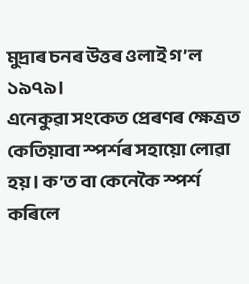মুদ্ৰাৰ চনৰ উত্তৰ ওলাই গ’ল ১৯৭৯।
এনেকুৱা সংকেত প্ৰেৰণৰ ক্ষেত্ৰত কেতিয়াবা স্পৰ্শৰ সহায়ো লোৱা হয়। ক’ত বা কেনেকৈ স্পৰ্শ কৰিলে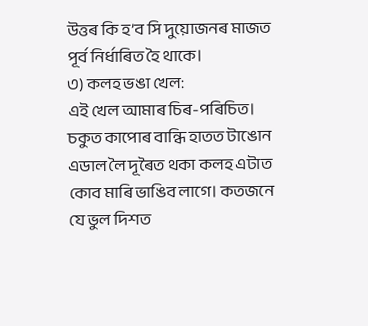উত্তৰ কি হ’ব সি দুয়োজনৰ মাজত পূৰ্ব নিৰ্ধাৰিত হৈ থাকে।
৩) কলহ ভঙা খেল:
এই খেল আমাৰ চিৰ-পৰিচিত। চকুত কাপোৰ বান্ধি হাতত টাঙোন এডাল লৈ দূৰৈত থকা কলহ এটাত কোব মাৰি ভাঙিব লাগে। কতজনে যে ভুল দিশত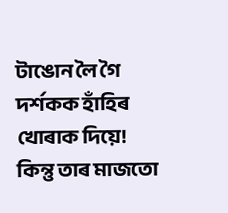টাঙোন লৈ গৈ দৰ্শকক হাঁহিৰ খোৰাক দিয়ে! কিন্তু তাৰ মাজতো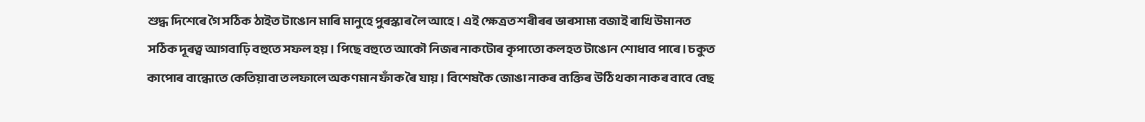শুদ্ধ দিশেৰে গৈ সঠিক ঠাইত টাঙোন মাৰি মানুহে পুৰস্কাৰ লৈ আহে। এই ক্ষেত্ৰত শৰীৰৰ ভাৰসাম্য বজাই ৰাখি উমানত সঠিক দূৰত্ব আগবাঢ়ি বহুতে সফল হয়। পিছে বহুতে আকৌ নিজৰ নাকটোৰ কৃপাতো কলহত টাঙোন শোধাব পাৰে। চকুত কাপোৰ বান্ধোতে কেতিয়াবা তলফালে অকণমান ফাঁক ৰৈ যায়। বিশেষকৈ জোঙা নাকৰ ব্যক্তিৰ উঠি থকা নাকৰ বাবে বেছ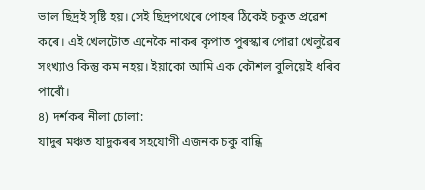ভাল ছিদ্ৰই সৃষ্টি হয়। সেই ছিদ্ৰপথেৰে পোহৰ ঠিকেই চকুত প্ৰৱেশ কৰে। এই খেলটোত এনেকৈ নাকৰ কৃপাত পুৰস্কাৰ পোৱা খেলুৱৈৰ সংখ্যাও কিন্তু কম নহয়। ইয়াকো আমি এক কৌশল বুলিয়েই ধৰিব পাৰোঁ।
৪) দৰ্শকৰ নীলা চোলা:
যাদুৰ মঞ্চত যাদুকৰৰ সহযোগী এজনক চকু বান্ধি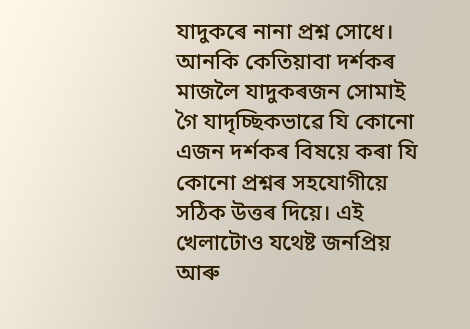যাদুকৰে নানা প্ৰশ্ন সোধে। আনকি কেতিয়াবা দৰ্শকৰ মাজলৈ যাদুকৰজন সোমাই গৈ যাদৃচ্ছিকভাৱে যি কোনো এজন দৰ্শকৰ বিষয়ে কৰা যি কোনো প্ৰশ্নৰ সহযোগীয়ে সঠিক উত্তৰ দিয়ে। এই খেলাটোও যথেষ্ট জনপ্ৰিয় আৰু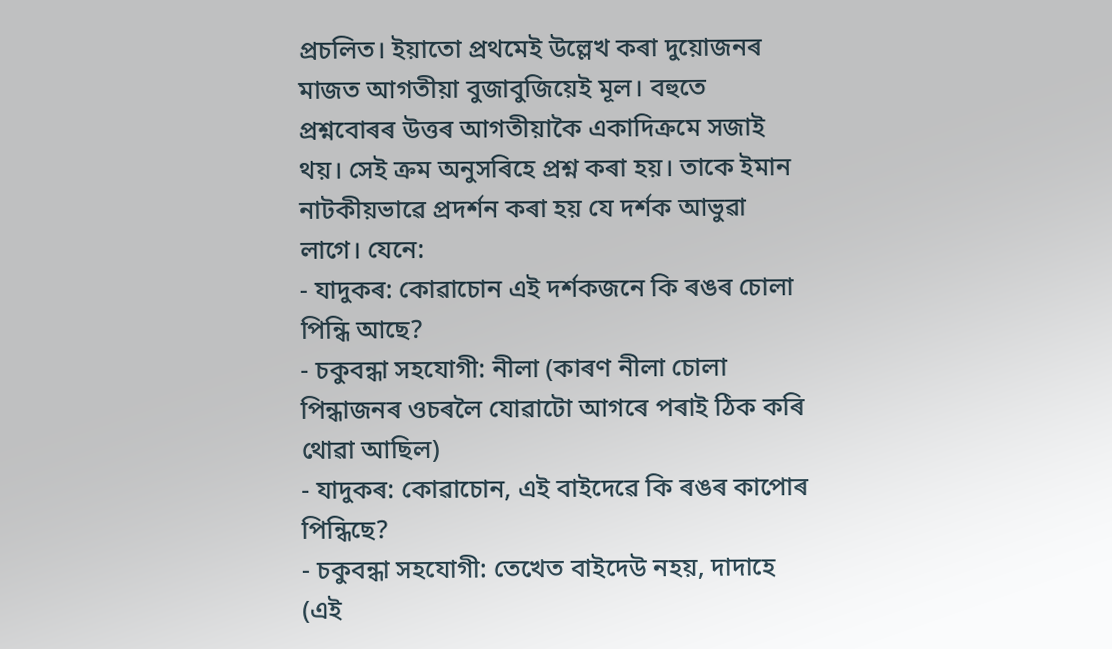প্ৰচলিত। ইয়াতো প্ৰথমেই উল্লেখ কৰা দুয়োজনৰ মাজত আগতীয়া বুজাবুজিয়েই মূল। বহুতে প্ৰশ্নবোৰৰ উত্তৰ আগতীয়াকৈ একাদিক্ৰমে সজাই থয়। সেই ক্ৰম অনুসৰিহে প্ৰশ্ন কৰা হয়। তাকে ইমান নাটকীয়ভাৱে প্ৰদৰ্শন কৰা হয় যে দৰ্শক আভুৱা লাগে। যেনে:
- যাদুকৰ: কোৱাচোন এই দৰ্শকজনে কি ৰঙৰ চোলা পিন্ধি আছে?
- চকুবন্ধা সহযোগী: নীলা (কাৰণ নীলা চোলা পিন্ধাজনৰ ওচৰলৈ যোৱাটো আগৰে পৰাই ঠিক কৰি থোৱা আছিল)
- যাদুকৰ: কোৱাচোন, এই বাইদেৱে কি ৰঙৰ কাপোৰ পিন্ধিছে?
- চকুবন্ধা সহযোগী: তেখেত বাইদেউ নহয়, দাদাহে (এই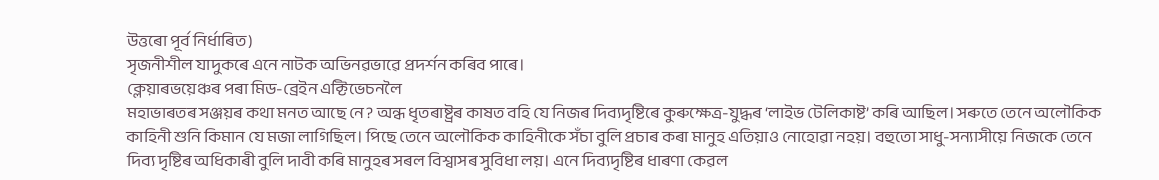উত্তৰো পূৰ্ব নিৰ্ধাৰিত)
সৃজনীশীল যাদুকৰে এনে নাটক অভিনৱভাৱে প্ৰদৰ্শন কৰিব পাৰে।
ক্লেয়াৰভয়েঞ্চৰ পৰা মিড-ব্ৰেইন এক্টিভেচনলৈ
মহাভাৰতৰ সঞ্জয়ৰ কথা মনত আছে নে? অন্ধ ধৃতৰাষ্ট্ৰৰ কাষত বহি যে নিজৰ দিব্যদৃষ্টিৰে কুৰুক্ষেত্ৰ-যুদ্ধৰ ‘লাইভ টেলিকাষ্ট’ কৰি আছিল। সৰুতে তেনে অলৌকিক কাহিনী শুনি কিমান যে মজা লাগিছিল। পিছে তেনে অলৌকিক কাহিনীকে সঁচা বুলি প্ৰচাৰ কৰা মানুহ এতিয়াও নোহোৱা নহয়। বহুতো সাধু-সন্যাসীয়ে নিজকে তেনে দিব্য দৃষ্টিৰ অধিকাৰী বুলি দাবী কৰি মানুহৰ সৰল বিশ্বাসৰ সুবিধা লয়। এনে দিব্যদৃষ্টিৰ ধাৰণা কেৱল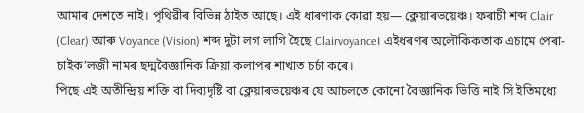আমাৰ দেশতে নাই। পৃথিৱীৰ বিভিন্ন ঠাইত আছে। এই ধাৰণাক কোৱা হয়— ক্লেয়াৰভয়েঞ্চ। ফৰাচী শব্দ Clair (Clear) আৰু Voyance (Vision) শব্দ দুটা লগ লাগি হৈছে Clairvoyance। এইধৰণৰ অলৌকিকতাক এচামে পেৰা-চাইক’লজী নামৰ ছদ্মবৈজ্ঞানিক ক্ৰিয়া কলাপৰ শাখাত চৰ্চা কৰে।
পিছে এই অতীন্দ্ৰিয় শক্তি বা দিব্যদৃষ্টি বা ক্লেয়াৰভয়েঞ্চৰ যে আচলতে কোনো বৈজ্ঞানিক ভিত্তি নাই সি ইতিমধ্যে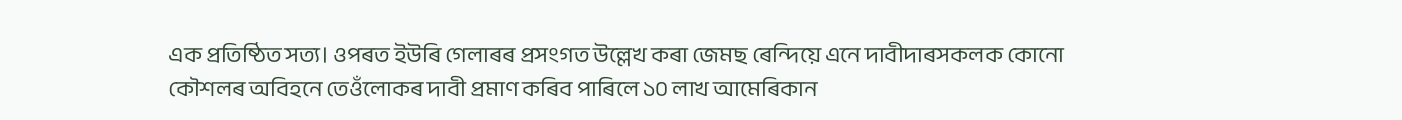এক প্ৰতিষ্ঠিত সত্য। ওপৰত ইউৰি গেলাৰৰ প্ৰসংগত উল্লেখ কৰা জেমছ ৰেন্দিয়ে এনে দাবীদাৰসকলক কোনো কৌশলৰ অবিহনে তেওঁলোকৰ দাবী প্ৰমাণ কৰিব পাৰিলে ১০ লাখ আমেৰিকান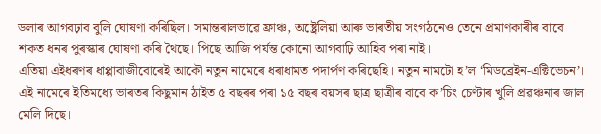ডলাৰ আগবঢ়াব বুলি ঘোষণা কৰিছিল। সমান্তৰালভাৱে ফ্ৰাঞ্চ, অষ্ট্ৰেলিয়া আৰু ভাৰতীয় সংগঠনেও তেনে প্ৰমাণকাৰীৰ বাবে শকত ধনৰ পুৰস্কাৰ ঘোষণা কৰি থৈছে। পিছে আজি পৰ্যন্ত কোনো আগবাঢ়ি আহিব পৰা নাই।
এতিয়া এইধৰণৰ ধাপ্পাবাজীবোৰেই আকৌ নতুন নামেৰে ধৰাধামত পদাৰ্পণ কৰিছেহি। নতুন নামটো হ’ল ‘মিডব্ৰেইন-এক্টিভেচন’। এই নামেৰে ইতিমধ্যে ভাৰতৰ কিছুমান ঠাইত ৫ বছৰৰ পৰা ১৫ বছৰ বয়সৰ ছাত্ৰ ছাত্ৰীৰ বাবে ক’চিং চেণ্টাৰ খুলি প্ৰৱঞ্চনাৰ জাল মেলি দিছে।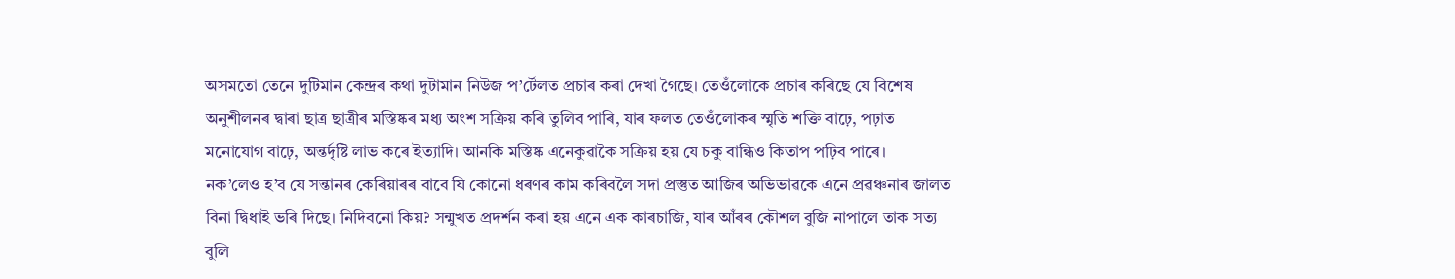অসমতো তেনে দুটিমান কেন্দ্ৰৰ কথা দুটামান নিউজ প’ৰ্টেলত প্ৰচাৰ কৰা দেখা গৈছে। তেওঁলোকে প্ৰচাৰ কৰিছে যে বিশেষ অনুশীলনৰ দ্বাৰা ছাত্ৰ ছাত্ৰীৰ মস্তিষ্কৰ মধ্য অংশ সক্ৰিয় কৰি তুলিব পাৰি, যাৰ ফলত তেওঁলোকৰ স্মৃতি শক্তি বাঢ়ে, পঢ়াত মনোযোগ বাঢ়ে, অন্তৰ্দৃষ্টি লাভ কৰে ইত্যাদি। আনকি মস্তিষ্ক এনেকুৱাকৈ সক্ৰিয় হয় যে চকু বান্ধিও কিতাপ পঢ়িব পাৰে।
নক’লেও হ’ব যে সন্তানৰ কেৰিয়াৰৰ বাবে যি কোনো ধৰণৰ কাম কৰিবলৈ সদা প্ৰস্তুত আজিৰ অভিভাৱকে এনে প্ৰৱঞ্চনাৰ জালত বিনা দ্বিধাই ভৰি দিছে। নিদিবনো কিয়? সন্মুখত প্ৰদৰ্শন কৰা হয় এনে এক কাৰচাজি, যাৰ আঁৰৰ কৌশল বুজি নাপালে তাক সত্য বুলি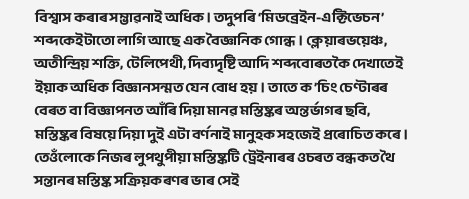বিশ্বাস কৰাৰ সম্ভাৱনাই অধিক। তদুপৰি ‘মিডব্ৰেইন-এক্টিভেচন’ শব্দকেইটাতো লাগি আছে এক বৈজ্ঞানিক গোন্ধ। ক্লেয়াৰভয়েঞ্চ, অতীন্দ্ৰিয় শক্তি, টেলিপেথী, দিব্যদৃষ্টি আদি শব্দবোৰতকৈ দেখাতেই ইয়াক অধিক বিজ্ঞানসন্মত যেন বোধ হয়। তাতে ক’চিং চেণ্টাৰৰ বেৰত বা বিজ্ঞাপনত আঁৰি দিয়া মানৱ মস্তিষ্কৰ অন্তৰ্ভাগৰ ছবি, মস্তিষ্কৰ বিষয়ে দিয়া দুই এটা বৰ্ণনাই মানুহক সহজেই প্ৰৰোচিত কৰে। তেওঁলোকে নিজৰ লুপথুপীয়া মস্তিষ্কটি ট্ৰেইনাৰৰ ওচৰত বন্ধকত থৈ সন্তানৰ মস্তিষ্ক সক্ৰিয়কৰণৰ ভাৰ সেই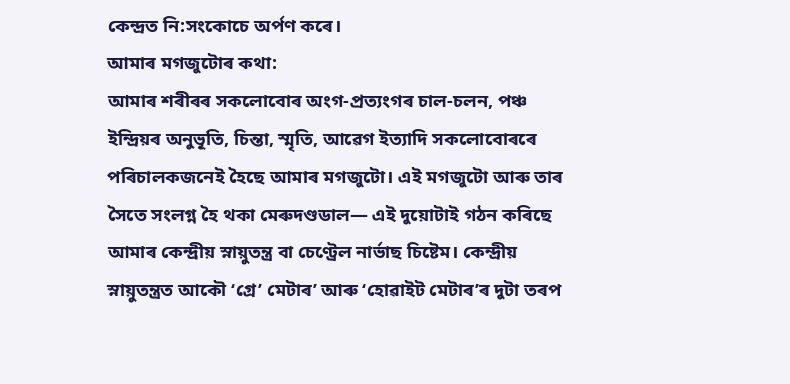কেন্দ্ৰত নি:সংকোচে অৰ্পণ কৰে।
আমাৰ মগজুটোৰ কথা:
আমাৰ শৰীৰৰ সকলোবোৰ অংগ-প্ৰত্যংগৰ চাল-চলন, পঞ্চ ইন্দ্ৰিয়ৰ অনুভূতি, চিন্তা, স্মৃতি, আৱেগ ইত্যাদি সকলোবোৰৰে পৰিচালকজনেই হৈছে আমাৰ মগজুটো। এই মগজুটো আৰু তাৰ সৈতে সংলগ্ন হৈ থকা মেৰুদণ্ডডাল— এই দুয়োটাই গঠন কৰিছে আমাৰ কেন্দ্ৰীয় স্নায়ুতন্ত্ৰ বা চেণ্ট্ৰেল নাৰ্ভাছ চিষ্টেম। কেন্দ্ৰীয় স্নায়ুতন্ত্ৰত আকৌ ‘গ্ৰে’ মেটাৰ’ আৰু ‘হোৱাইট মেটাৰ’ৰ দুটা তৰপ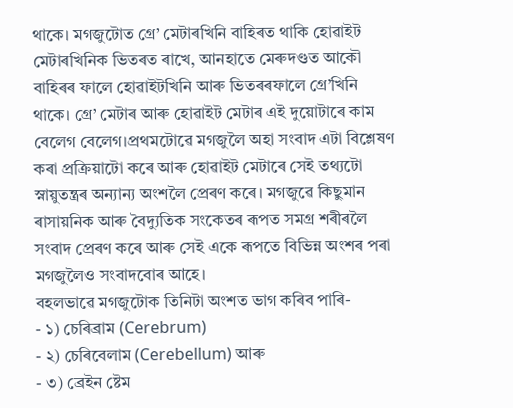থাকে। মগজুটোত গ্ৰে’ মেটাৰখিনি বাহিৰত থাকি হোৱাইট মেটাৰখিনিক ভিতৰত ৰাখে, আনহাতে মেৰুদণ্ডত আকৌ বাহিৰৰ ফালে হোৱাইটখিনি আৰু ভিতৰৰফালে গ্ৰে’খিনি থাকে। গ্ৰে’ মেটাৰ আৰু হোৱাইট মেটাৰ এই দুয়োটাৰে কাম বেলেগ বেলেগ।প্ৰথমটোৱে মগজুলৈ অহা সংবাদ এটা বিশ্লেষণ কৰা প্ৰক্ৰিয়াটো কৰে আৰু হোৱাইট মেটাৰে সেই তথ্যটো স্নায়ুতন্ত্ৰৰ অন্যান্য অংশলৈ প্ৰেৰণ কৰে। মগজুৱে কিছুমান ৰাসায়নিক আৰু বৈদ্যুতিক সংকেতৰ ৰূপত সমগ্ৰ শৰীৰলৈ সংবাদ প্ৰেৰণ কৰে আৰু সেই একে ৰূপতে বিভিন্ন অংশৰ পৰা মগজুলৈও সংবাদবোৰ আহে।
বহলভাৱে মগজুটোক তিনিটা অংশত ভাগ কৰিব পাৰি-
- ১) চেৰিব্ৰাম (Cerebrum)
- ২) চেৰিবেলাম (Cerebellum) আৰু
- ৩) ব্ৰেইন ষ্টেম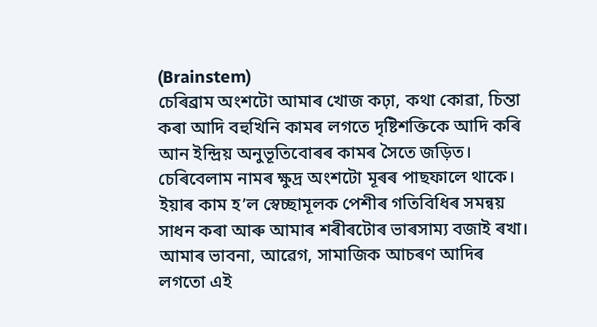(Brainstem)
চেৰিব্ৰাম অংশটো আমাৰ খোজ কঢ়া, কথা কোৱা, চিন্তা কৰা আদি বহুখিনি কামৰ লগতে দৃষ্টিশক্তিকে আদি কৰি আন ইন্দ্ৰিয় অনুভূতিবোৰৰ কামৰ সৈতে জড়িত।
চেৰিবেলাম নামৰ ক্ষুদ্ৰ অংশটো মূৰৰ পাছফালে থাকে। ইয়াৰ কাম হ’ল স্বেচ্ছামূলক পেশীৰ গতিবিধিৰ সমন্বয় সাধন কৰা আৰু আমাৰ শৰীৰটোৰ ভাৰসাম্য বজাই ৰখা। আমাৰ ভাবনা, আৱেগ, সামাজিক আচৰণ আদিৰ লগতো এই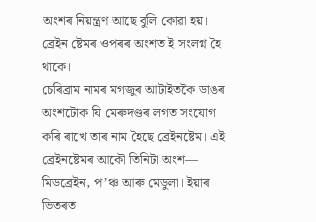অংশৰ নিয়ন্ত্ৰণ আছে বুলি কোৱা হয়। ব্ৰেইন ষ্টেমৰ ওপৰৰ অংশত ই সংলগ্ন হৈ থাকে।
চেৰিব্ৰাম নামৰ মগজুৰ আটাইতকৈ ডাঙৰ অংশটোক যি মেৰুদণ্ডৰ লগত সংযোগ কৰি ৰাখে তাৰ নাম হৈছে ব্ৰেইনষ্টেম। এই ব্ৰেইনষ্টেমৰ আকৌ তিনিটা অংশ— মিডব্ৰেইন, প’ঞ্চ আৰু মেডুলা। ইয়াৰ ভিতৰত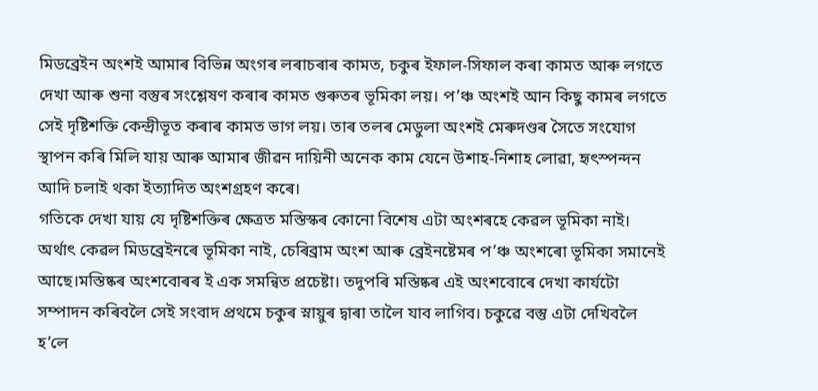মিডব্ৰেইন অংশই আমাৰ বিভিন্ন অংগৰ লৰাচৰাৰ কামত, চকুৰ ইফাল-সিফাল কৰা কামত আৰু লগতে দেখা আৰু শুনা বস্তুৰ সংশ্লেষণ কৰাৰ কামত গুৰুতৰ ভূমিকা লয়। প’ঞ্চ অংশই আন কিছু কামৰ লগতে সেই দৃষ্টিশক্তি কেন্দ্ৰীভূত কৰাৰ কামত ভাগ লয়। তাৰ তলৰ মেডুলা অংশই মেৰুদণ্ডৰ সৈতে সংযোগ স্থাপন কৰি মিলি যায় আৰু আমাৰ জীৱন দায়িনী অনেক কাম যেনে উশাহ-নিশাহ লোৱা, হৃৎস্পন্দন আদি চলাই থকা ইত্যাদিত অংশগ্ৰহণ কৰে।
গতিকে দেখা যায় যে দৃষ্টিশক্তিৰ ক্ষেত্ৰত মস্তিস্কৰ কোনো বিশেষ এটা অংশৰহে কেৱল ভূমিকা নাই। অৰ্থাৎ কেৱল মিডব্ৰেইনৰে ভূমিকা নাই, চেৰিব্ৰাম অংশ আৰু ব্ৰেইনষ্টেমৰ প’ঞ্চ অংশৰো ভূমিকা সমানেই আছে।মস্তিষ্কৰ অংশবোৰৰ ই এক সমন্বিত প্ৰচেষ্টা। তদুপৰি মস্তিষ্কৰ এই অংশবোৰে দেখা কাৰ্যটো সম্পাদন কৰিবলৈ সেই সংবাদ প্ৰথমে চকুৰ স্নায়ুৰ দ্বাৰা তালৈ যাব লাগিব। চকুৱে বস্তু এটা দেখিবলৈ হ’লে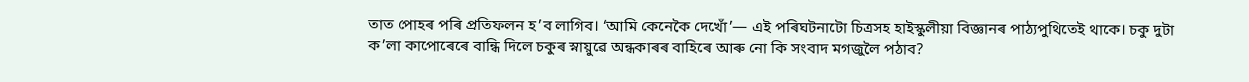তাত পোহৰ পৰি প্ৰতিফলন হ’ব লাগিব। ‘আমি কেনেকৈ দেখোঁ’— এই পৰিঘটনাটো চিত্ৰসহ হাইস্কুলীয়া বিজ্ঞানৰ পাঠ্যপুথিতেই থাকে। চকু দুটা ক’লা কাপোৰেৰে বান্ধি দিলে চকুৰ স্নায়ুৱে অন্ধকাৰৰ বাহিৰে আৰু নো কি সংবাদ মগজুলৈ পঠাব?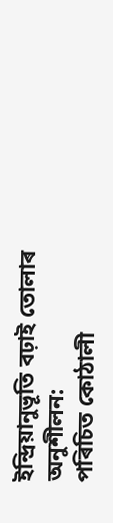ইন্দ্ৰিয়ানুভূতি বঢ়াই তোলাৰ অনুশীলন:
পৰিচিত কোঠালী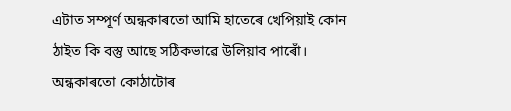এটাত সম্পূৰ্ণ অন্ধকাৰতো আমি হাতেৰে খেপিয়াই কোন ঠাইত কি বস্তু আছে সঠিকভাৱে উলিয়াব পাৰোঁ। অন্ধকাৰতো কোঠাটোৰ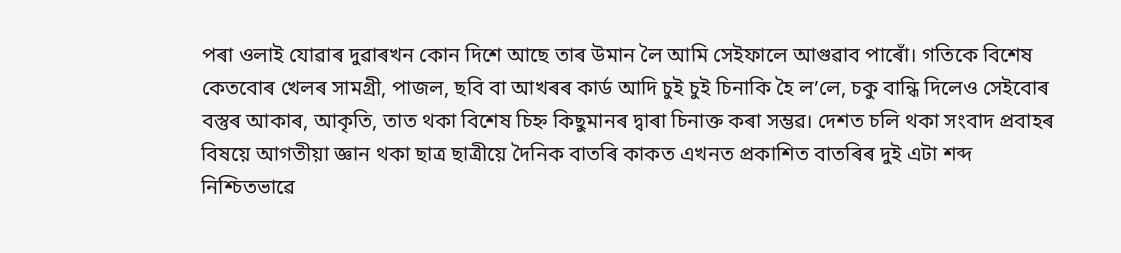পৰা ওলাই যোৱাৰ দুৱাৰখন কোন দিশে আছে তাৰ উমান লৈ আমি সেইফালে আগুৱাব পাৰোঁ। গতিকে বিশেষ কেতবোৰ খেলৰ সামগ্ৰী, পাজল, ছবি বা আখৰৰ কাৰ্ড আদি চুই চুই চিনাকি হৈ ল’লে, চকু বান্ধি দিলেও সেইবোৰ বস্তুৰ আকাৰ, আকৃতি, তাত থকা বিশেষ চিহ্ন কিছুমানৰ দ্বাৰা চিনাক্ত কৰা সম্ভৱ। দেশত চলি থকা সংবাদ প্ৰবাহৰ বিষয়ে আগতীয়া জ্ঞান থকা ছাত্ৰ ছাত্ৰীয়ে দৈনিক বাতৰি কাকত এখনত প্ৰকাশিত বাতৰিৰ দুই এটা শব্দ নিশ্চিতভাৱে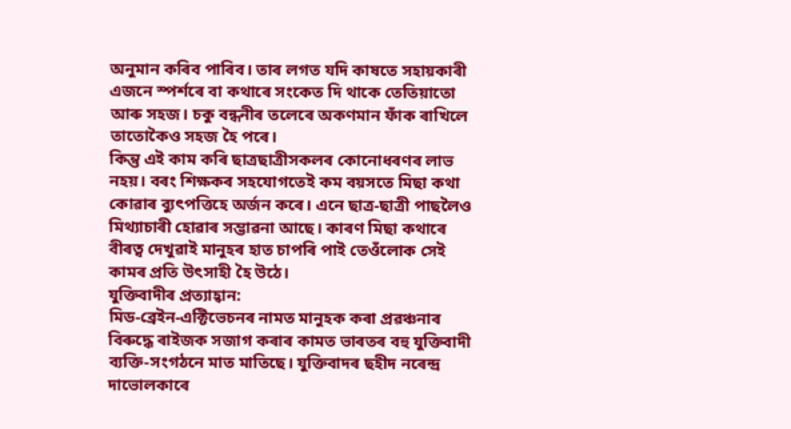অনুমান কৰিব পাৰিব। তাৰ লগত যদি কাষতে সহায়কাৰী এজনে স্পৰ্শৰে বা কথাৰে সংকেত দি থাকে তেতিয়াতো আৰু সহজ। চকু বন্ধনীৰ তলেৰে অকণমান ফাঁক ৰাখিলে তাতোকৈও সহজ হৈ পৰে।
কিন্তু এই কাম কৰি ছাত্ৰছাত্ৰীসকলৰ কোনোধৰণৰ লাভ নহয়। বৰং শিক্ষকৰ সহযোগতেই কম বয়সতে মিছা কথা কোৱাৰ ব্যুৎপত্তিহে অৰ্জন কৰে। এনে ছাত্ৰ-ছাত্ৰী পাছলৈও মিথ্যাচাৰী হোৱাৰ সম্ভাৱনা আছে। কাৰণ মিছা কথাৰে বীৰত্ব দেখুৱাই মানুহৰ হাত চাপৰি পাই তেওঁলোক সেই কামৰ প্ৰতি উৎসাহী হৈ উঠে।
যুক্তিবাদীৰ প্ৰত্যাহ্বান:
মিড-ব্ৰেইন-এক্টিভেচনৰ নামত মানুহক কৰা প্ৰৱঞ্চনাৰ বিৰুদ্ধে ৰাইজক সজাগ কৰাৰ কামত ভাৰতৰ বহু যুক্তিবাদী ব্যক্তি-সংগঠনে মাত মাতিছে। যুক্তিবাদৰ ছহীদ নৰেন্দ্ৰ দাভোলকাৰে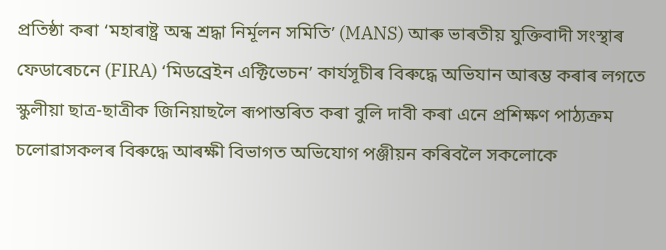প্ৰতিষ্ঠা কৰা ‘মহাৰাষ্ট্ৰ অন্ধ শ্ৰদ্ধা নিৰ্মূলন সমিতি’ (MANS) আৰু ভাৰতীয় যুক্তিবাদী সংস্থাৰ ফেডাৰেচনে (FIRA) ‘মিডব্ৰেইন এক্টিভেচন’ কাৰ্যসূচীৰ বিৰুদ্ধে অভিযান আৰম্ভ কৰাৰ লগতে স্কুলীয়া ছাত্ৰ-ছাত্ৰীক জিনিয়াছলৈ ৰূপান্তৰিত কৰা বুলি দাবী কৰা এনে প্ৰশিক্ষণ পাঠ্যক্ৰম চলোৱাসকলৰ বিৰুদ্ধে আৰক্ষী বিভাগত অভিযোগ পঞ্জীয়ন কৰিবলৈ সকলোকে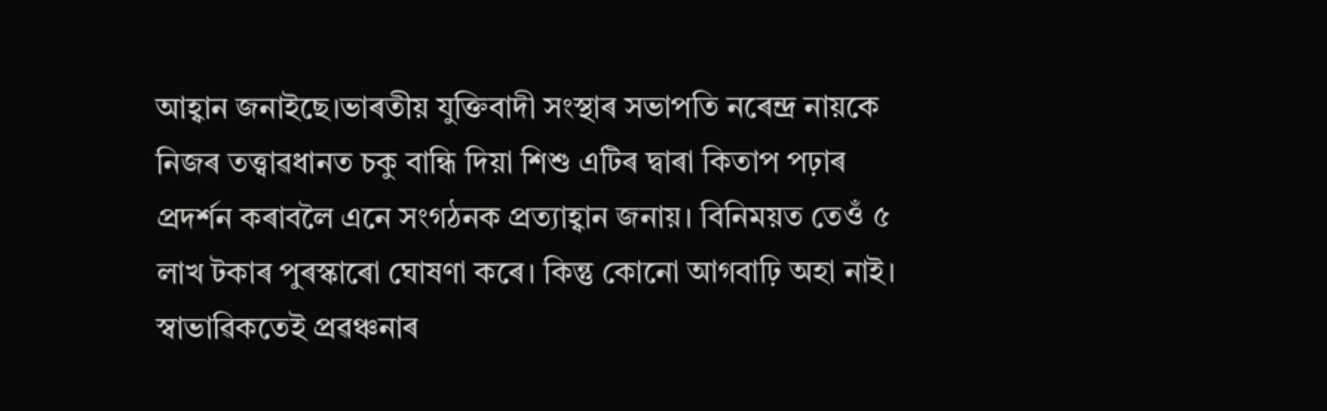আহ্বান জনাইছে।ভাৰতীয় যুক্তিবাদী সংস্থাৰ সভাপতি নৰেন্দ্ৰ নায়কে নিজৰ তত্ত্বাৱধানত চকু বান্ধি দিয়া শিশু এটিৰ দ্বাৰা কিতাপ পঢ়াৰ প্ৰদৰ্শন কৰাবলৈ এনে সংগঠনক প্ৰত্যাহ্বান জনায়। বিনিময়ত তেওঁ ৫ লাখ টকাৰ পুৰস্কাৰো ঘোষণা কৰে। কিন্তু কোনো আগবাঢ়ি অহা নাই। স্বাভাৱিকতেই প্ৰৱঞ্চনাৰ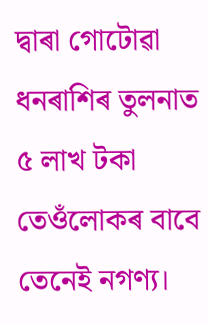দ্বাৰা গোটোৱা ধনৰাশিৰ তুলনাত ৫ লাখ টকা তেওঁলোকৰ বাবে তেনেই নগণ্য।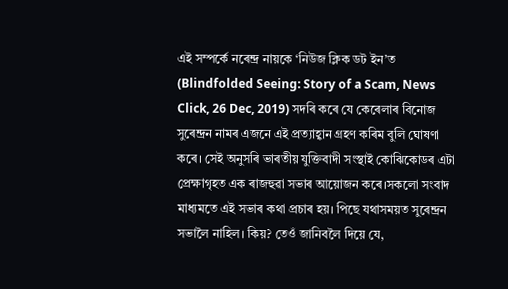এই সম্পৰ্কে নৰেন্দ্ৰ নায়কে ‘নিউজ ক্লিক ডট ইন’ত (Blindfolded Seeing: Story of a Scam, News Click, 26 Dec, 2019) সদৰি কৰে যে কেৰেলাৰ বিনোজ সুৰেন্দ্ৰন নামৰ এজনে এই প্ৰত্যাহ্বান গ্ৰহণ কৰিম বুলি ঘোষণা কৰে। সেই অনুসৰি ভাৰতীয় যুক্তিবাদী সংস্থাই কোঝিকোডৰ এটা প্ৰেক্ষাগৃহত এক ৰাজহুৱা সভাৰ আয়োজন কৰে।সকলো সংবাদ মাধ্যমতে এই সভাৰ কথা প্ৰচাৰ হয়। পিছে যথাসময়ত সুৰেন্দ্ৰন সভালৈ নাহিল। কিয়? তেওঁ জানিবলৈ দিয়ে যে,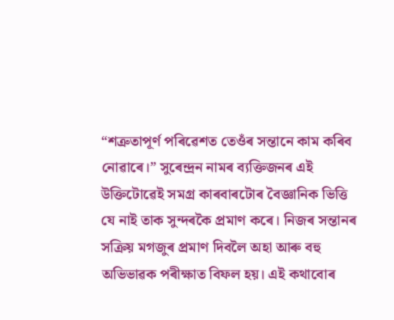“শত্ৰুতাপূৰ্ণ পৰিৱেশত তেওঁৰ সন্তানে কাম কৰিব নোৱাৰে।” সুৰেন্দ্ৰন নামৰ ব্যক্তিজনৰ এই উক্তিটোৱেই সমগ্ৰ কাৰবাৰটোৰ বৈজ্ঞানিক ভিত্তি যে নাই তাক সুন্দৰকৈ প্ৰমাণ কৰে। নিজৰ সন্তানৰ সক্ৰিয় মগজুৰ প্ৰমাণ দিবলৈ অহা আৰু বহু অভিভাৱক পৰীক্ষাত বিফল হয়। এই কথাবোৰ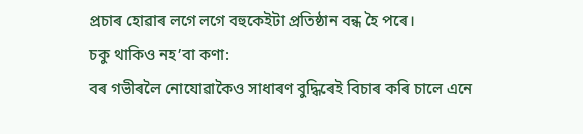প্ৰচাৰ হোৱাৰ লগে লগে বহুকেইটা প্ৰতিষ্ঠান বন্ধ হৈ পৰে।
চকু থাকিও নহ’বা কণা:
বৰ গভীৰলৈ নোযোৱাকৈও সাধাৰণ বুদ্ধিৰেই বিচাৰ কৰি চালে এনে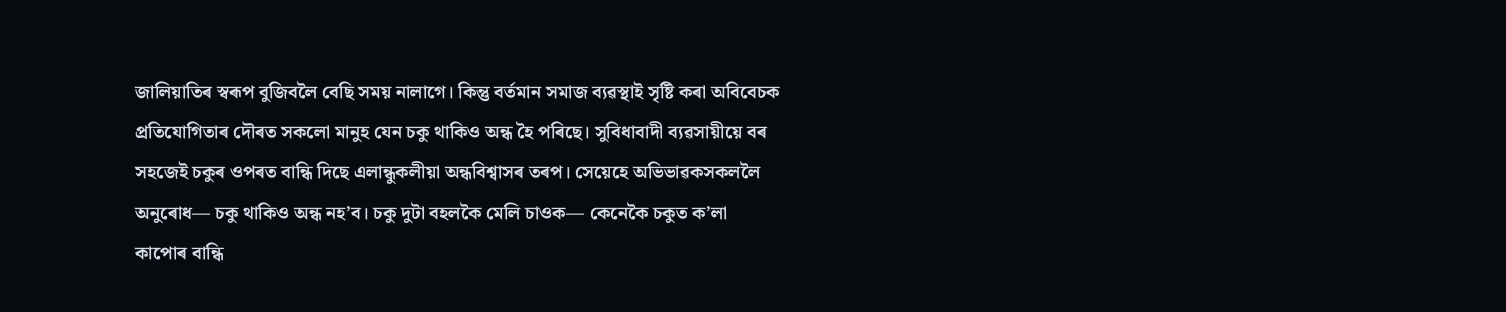জালিয়াতিৰ স্বৰূপ বুজিবলৈ বেছি সময় নালাগে। কিন্তু বৰ্তমান সমাজ ব্যৱস্থাই সৃষ্টি কৰা অবিবেচক প্ৰতিযোগিতাৰ দৌৰত সকলো মানুহ যেন চকু থাকিও অন্ধ হৈ পৰিছে। সুবিধাবাদী ব্যৱসায়ীয়ে বৰ সহজেই চকুৰ ওপৰত বান্ধি দিছে এলান্ধুকলীয়া অন্ধবিশ্বাসৰ তৰপ। সেয়েহে অভিভাৱকসকললৈ অনুৰোধ— চকু থাকিও অন্ধ নহ’ব। চকু দুটা বহলকৈ মেলি চাওক— কেনেকৈ চকুত ক’লা কাপোৰ বান্ধি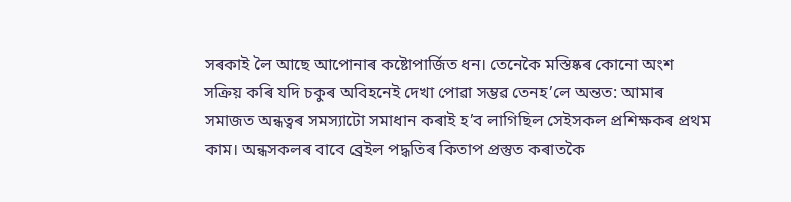সৰকাই লৈ আছে আপোনাৰ কষ্টোপাৰ্জিত ধন। তেনেকৈ মস্তিষ্কৰ কোনো অংশ সক্ৰিয় কৰি যদি চকুৰ অবিহনেই দেখা পোৱা সম্ভৱ তেনহ’লে অন্তত: আমাৰ সমাজত অন্ধত্বৰ সমস্যাটো সমাধান কৰাই হ’ব লাগিছিল সেইসকল প্ৰশিক্ষকৰ প্ৰথম কাম। অন্ধসকলৰ বাবে ব্ৰেইল পদ্ধতিৰ কিতাপ প্ৰস্তুত কৰাতকৈ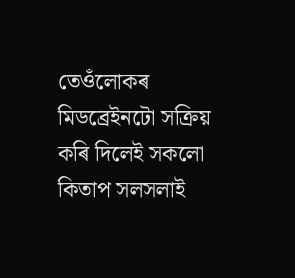তেওঁলোকৰ মিডব্ৰেইনটো সক্ৰিয় কৰি দিলেই সকলো কিতাপ সলসলাই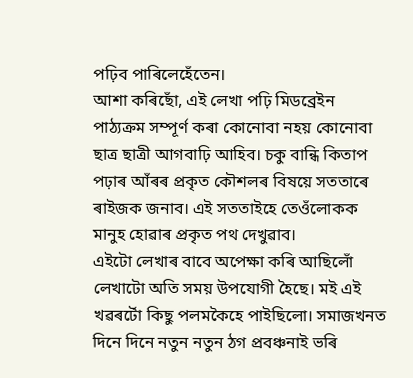পঢ়িব পাৰিলেহেঁতেন।
আশা কৰিছোঁ, এই লেখা পঢ়ি মিডব্ৰেইন পাঠ্যক্ৰম সম্পূৰ্ণ কৰা কোনোবা নহয় কোনোবা ছাত্ৰ ছাত্ৰী আগবাঢ়ি আহিব। চকু বান্ধি কিতাপ পঢ়াৰ আঁৰৰ প্ৰকৃত কৌশলৰ বিষয়ে সততাৰে ৰাইজক জনাব। এই সততাইহে তেওঁলোকক মানুহ হোৱাৰ প্ৰকৃত পথ দেখুৱাব।
এইটো লেখাৰ বাবে অপেক্ষা কৰি আছিলোঁ
লেখাটো অতি সময় উপযোগী হৈছে। মই এই খৱৰৰ্টো কিছু পলমকৈহে পাইছিলো। সমাজখনত দিনে দিনে নতুন নতুন ঠগ প্ৰবঞ্চনাই ভৰি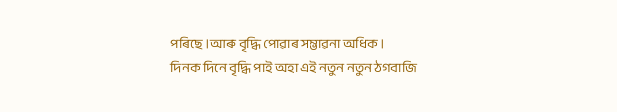পৰিছে।আৰু বৃদ্ধি পোৱাৰ সম্ভাৱনা অধিক।
দিনক দিনে বৃদ্ধি পাই অহা এই নতুন নতুন ঠগবাজি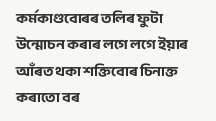কৰ্মকাণ্ডবোৰৰ তলিৰ ফুটা উন্মোচন কৰাৰ লগে লগে ইয়াৰ আঁৰত থকা শক্তিবোৰ চিনাক্ত কৰাতো বৰ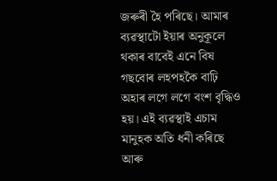জৰুৰী হৈ পৰিছে। আমাৰ ব্যৱস্থাটো ইয়াৰ অনুকূলে থকাৰ বাবেই এনে বিষ গছবোৰ লহপহকৈ বাঢ়ি অহাৰ লগে লগে বংশ বৃদ্ধিও হয়। এই ব্যৱস্থাই এচাম মানুহক অতি ধনী কৰিছে আৰু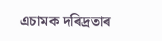এচামক দৰিদ্ৰতাৰ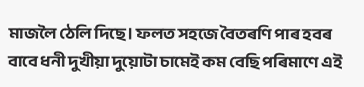মাজলৈ ঠেলি দিছে। ফলত সহজে বৈতৰণি পাৰ হবৰ বাবে ধনী দুখীয়া দুয়োটা চামেই কম বেছি পৰিমাণে এই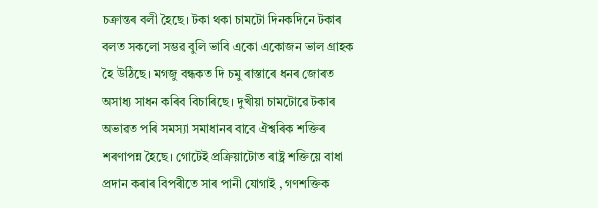চক্ৰান্তৰ বলী হৈছে। টকা থকা চামটো দিনকদিনে টকাৰ বলত সকলো সম্ভৱ বুলি ভাবি একো একোজন ভাল গ্ৰাহক হৈ উঠিছে। মগজু বন্ধকত দি চমু ৰাস্তাৰে ধনৰ জোৰত অসাধ্য সাধন কৰিব বিচাৰিছে। দুখীয়া চামটোৱে টকাৰ অভাৱত পৰি সমস্যা সমাধানৰ বাবে ঐশ্বৰিক শক্তিৰ শৰণাপন্ন হৈছে। গোটেই প্ৰক্ৰিয়াটোত ৰাষ্ট্ৰ শক্তিয়ে বাধা প্ৰদান কৰাৰ বিপৰীতে সাৰ পানী যোগাই , গণশক্তিক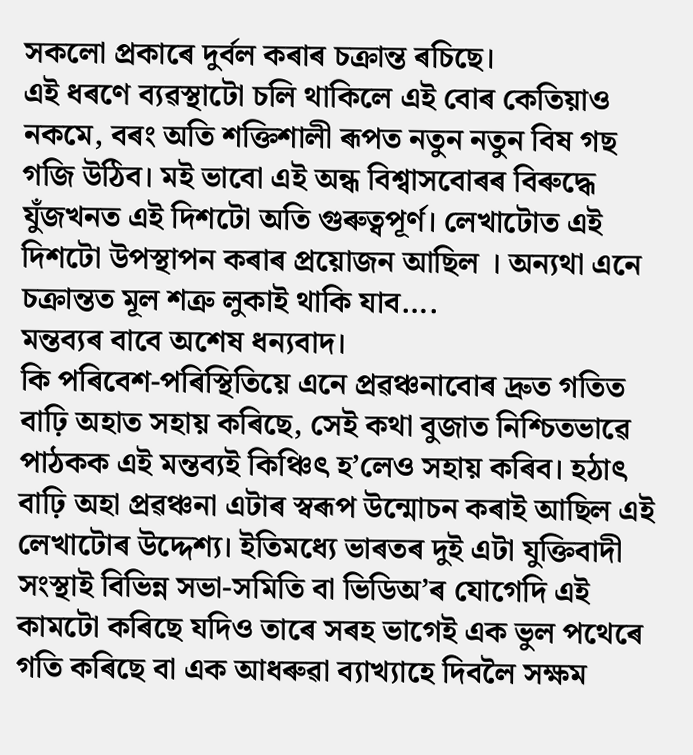সকলো প্ৰকাৰে দুৰ্বল কৰাৰ চক্ৰান্ত ৰচিছে।
এই ধৰণে ব্যৱস্থাটো চলি থাকিলে এই বোৰ কেতিয়াও নকমে, বৰং অতি শক্তিশালী ৰূপত নতুন নতুন বিষ গছ গজি উঠিব। মই ভাবো এই অন্ধ বিশ্বাসবোৰৰ বিৰুদ্ধে যুঁজখনত এই দিশটো অতি গুৰুত্বপূৰ্ণ। লেখাটোত এই দিশটো উপস্থাপন কৰাৰ প্ৰয়োজন আছিল । অন্যথা এনে চক্ৰান্তত মূল শত্ৰু লুকাই থাকি যাব….
মন্তব্যৰ বাবে অশেষ ধন্যবাদ।
কি পৰিবেশ-পৰিস্থিতিয়ে এনে প্ৰৱঞ্চনাবোৰ দ্ৰুত গতিত বাঢ়ি অহাত সহায় কৰিছে, সেই কথা বুজাত নিশ্চিতভাৱে পাঠকক এই মন্তব্যই কিঞ্চিৎ হ’লেও সহায় কৰিব। হঠাৎ বাঢ়ি অহা প্ৰৱঞ্চনা এটাৰ স্বৰূপ উন্মোচন কৰাই আছিল এই লেখাটোৰ উদ্দেশ্য। ইতিমধ্যে ভাৰতৰ দুই এটা যুক্তিবাদী সংস্থাই বিভিন্ন সভা-সমিতি বা ভিডিঅ’ৰ যোগেদি এই কামটো কৰিছে যদিও তাৰে সৰহ ভাগেই এক ভুল পথেৰে গতি কৰিছে বা এক আধৰুৱা ব্যাখ্যাহে দিবলৈ সক্ষম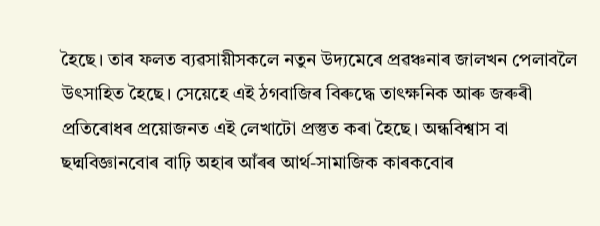হৈছে। তাৰ ফলত ব্যৱসায়ীসকলে নতুন উদ্যমেৰে প্ৰৱঞ্চনাৰ জালখন পেলাবলৈ উৎসাহিত হৈছে। সেয়েহে এই ঠগবাজিৰ বিৰুদ্ধে তাৎক্ষনিক আৰু জৰুৰী প্ৰতিৰোধৰ প্ৰয়োজনত এই লেখাটো প্ৰস্তুত কৰা হৈছে। অন্ধবিশ্বাস বা ছদ্মবিজ্ঞানবোৰ বাঢ়ি অহাৰ আঁৰৰ আৰ্থ-সামাজিক কাৰকবোৰ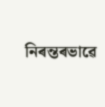নিৰন্তৰভাৱে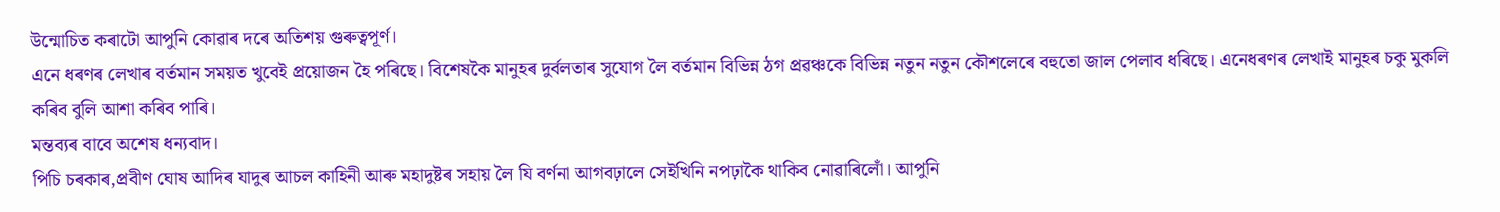উন্মোচিত কৰাটো আপুনি কোৱাৰ দৰে অতিশয় গুৰুত্বপূৰ্ণ।
এনে ধৰণৰ লেখাৰ বৰ্তমান সময়ত খুবেই প্ৰয়োজন হৈ পৰিছে। বিশেষকৈ মানুহৰ দুৰ্বলতাৰ সুযোগ লৈ বৰ্তমান বিভিন্ন ঠগ প্ৰৱঞ্চকে বিভিন্ন নতুন নতুন কৌশলেৰে বহুতো জাল পেলাব ধৰিছে। এনেধৰণৰ লেখাই মানুহৰ চকু মুকলি কৰিব বুলি আশা কৰিব পাৰি।
মন্তব্যৰ বাবে অশেষ ধন্যবাদ।
পিচি চৰকাৰ,প্ৰবীণ ঘোষ আদিৰ যাদুৰ আচল কাহিনী আৰু মহাদুষ্টৰ সহায় লৈ যি বৰ্ণনা আগবঢ়ালে সেইখিনি নপঢ়াকৈ থাকিব নোৱাৰিলোঁ। আপুনি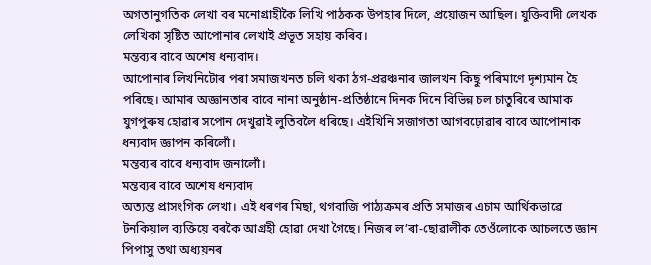অগতানুগতিক লেখা বৰ মনোগ্ৰাহীকৈ লিখি পাঠকক উপহাৰ দিলে, প্ৰয়োজন আছিল। যুক্তিবাদী লেখক লেখিকা সৃষ্টিত আপোনাৰ লেখাই প্ৰভূত সহায় কৰিব।
মন্তব্যৰ বাবে অশেষ ধন্যবাদ।
আপোনাৰ লিখনিটোৰ পৰা সমাজখনত চলি থকা ঠগ-প্ৰৱঞ্চনাৰ জালখন কিছু পৰিমাণে দৃশ্যমান হৈ পৰিছে। আমাৰ অজ্ঞানতাৰ বাবে নানা অনুষ্ঠান-প্ৰতিষ্ঠানে দিনক দিনে বিভিন্ন চল চাতুৰিৰে আমাক যুগপুৰুষ হোৱাৰ সপোন দেখুৱাই লুতিবলৈ ধৰিছে। এইখিনি সজাগতা আগবঢ়োৱাৰ বাবে আপোনাক ধন্যবাদ জ্ঞাপন কৰিলোঁ।
মন্তব্যৰ বাবে ধন্যবাদ জনালোঁ।
মন্তব্যৰ বাবে অশেষ ধন্যবাদ
অত্যন্ত প্ৰাসংগিক লেখা। এই ধৰণৰ মিছা, থগবাজি পাঠ্যক্ৰমৰ প্ৰতি সমাজৰ এচাম আৰ্থিকভাৱে টনকিয়াল ব্যক্তিয়ে বৰকৈ আগ্ৰহী হোৱা দেখা গৈছে। নিজৰ ল’ৰা-ছোৱালীক তেওঁলোকে আচলতে জ্ঞান পিপাসু তথা অধ্যয়নৰ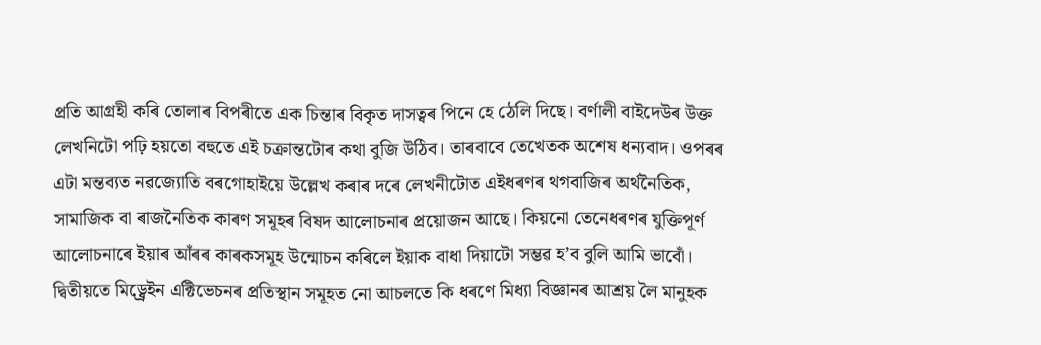প্ৰতি আগ্ৰহী কৰি তোলাৰ বিপৰীতে এক চিন্তাৰ বিকৃত দাসত্বৰ পিনে হে ঠেলি দিছে। বৰ্ণালী বাইদেউৰ উক্ত লেখনিটো পঢ়ি হয়তো বহুতে এই চক্ৰান্তটোৰ কথা বুজি উঠিব। তাৰবাবে তেখেতক অশেষ ধন্যবাদ। ওপৰৰ এটা মন্তব্যত নৱজ্যোতি বৰগোহাইয়ে উল্লেখ কৰাৰ দৰে লেখনীটোত এইধৰণৰ থগবাজিৰ অৰ্থনৈতিক, সামাজিক বা ৰাজনৈতিক কাৰণ সমূহৰ বিষদ আলোচনাৰ প্ৰয়োজন আছে। কিয়নো তেনেধৰণৰ যুক্তিপূৰ্ণ আলোচনাৰে ইয়াৰ আঁৰৰ কাৰকসমূহ উন্মোচন কৰিলে ইয়াক বাধা দিয়াটো সম্ভৱ হ’ব বুলি আমি ভাবোঁ। দ্বিতীয়তে মিড্ব্ৰেইন এক্টিভেচনৰ প্ৰতিস্থান সমূহত নো আচলতে কি ধৰণে মিধ্যা বিজ্ঞানৰ আশ্ৰয় লৈ মানুহক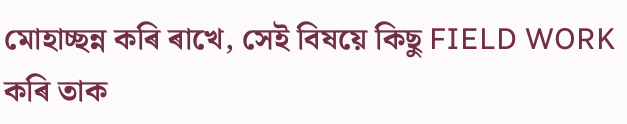মোহাচ্ছন্ন কৰি ৰাখে, সেই বিষয়ে কিছু FIELD WORK কৰি তাক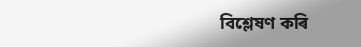বিশ্লেষণ কৰি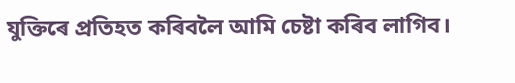যুক্তিৰে প্ৰতিহত কৰিবলৈ আমি চেষ্টা কৰিব লাগিব।